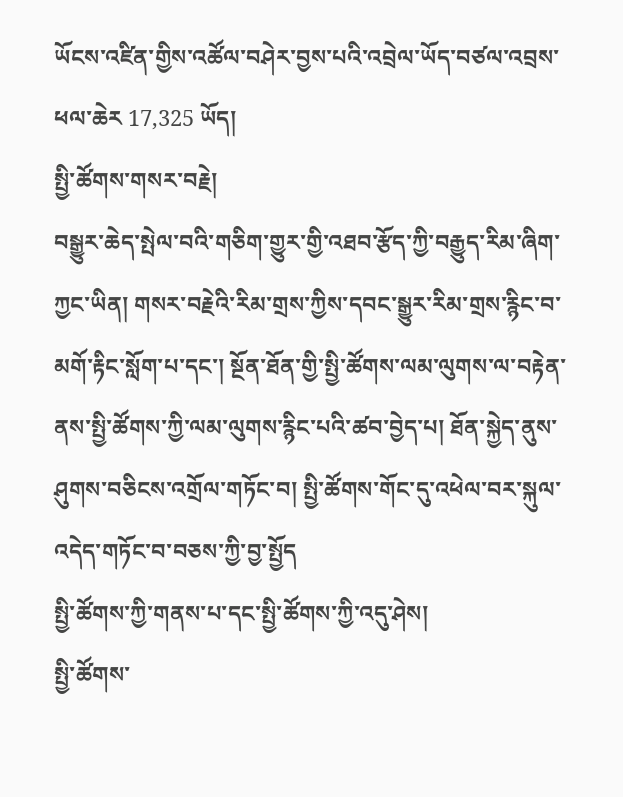ཡོངས་འཛིན་གྱིས་འཚོལ་བཤེར་བྱས་པའི་འབྲེལ་ཡོད་བཙལ་འབྲས་ཕལ་ཆེར 17,325 ཡོད།
སྤྱི་ཚོགས་གསར་བརྗེ།
བསྒྱུར་ཆེད་སྤེལ་བའི་གཅིག་གྱུར་གྱི་འཐབ་རྩོད་ཀྱི་བརྒྱུད་རིམ་ཞིག་ཀྱང་ཡིན། གསར་བརྗེའི་རིམ་གྲས་ཀྱིས་དབང་སྒྱུར་རིམ་གྲས་རྙིང་བ་མགོ་རྟིང་སློག་པ་དང་། སྔོན་ཐོན་གྱི་སྤྱི་ཚོགས་ལམ་ལུགས་ལ་བརྟེན་ནས་སྤྱི་ཚོགས་ཀྱི་ལམ་ལུགས་རྙིང་པའི་ཚབ་བྱེད་པ། ཐོན་སྐྱེད་ནུས་ཤུགས་བཅིངས་འགྲོལ་གཏོང་བ། སྤྱི་ཚོགས་གོང་དུ་འཕེལ་བར་སྐུལ་འདེད་གཏོང་བ་བཅས་ཀྱི་བྱ་སྤྱོད
སྤྱི་ཚོགས་ཀྱི་གནས་པ་དང་སྤྱི་ཚོགས་ཀྱི་འདུ་ཤེས།
སྤྱི་ཚོགས་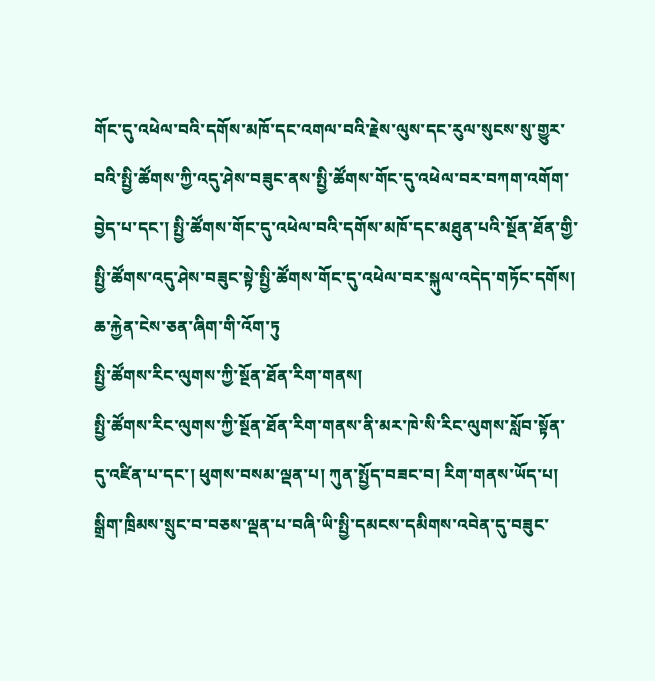གོང་དུ་འཕེལ་བའི་དགོས་མཁོ་དང་འགལ་བའི་རྗེས་ལུས་དང་རུལ་སུངས་སུ་གྱུར་བའི་སྤྱི་ཚོགས་ཀྱི་འདུ་ཤེས་བཟུང་ནས་སྤྱི་ཚོགས་གོང་དུ་འཕེལ་བར་བཀག་འགོག་བྱེད་པ་དང་། སྤྱི་ཚོགས་གོང་དུ་འཕེལ་བའི་དགོས་མཁོ་དང་མཐུན་པའི་སྔོན་ཐོན་གྱི་སྤྱི་ཚོགས་འདུ་ཤེས་བཟུང་སྟེ་སྤྱི་ཚོགས་གོང་དུ་འཕེལ་བར་སྐུལ་འདེད་གཏོང་དགོས། ཆ་རྐྱེན་ངེས་ཅན་ཞིག་གི་འོག་ཏུ
སྤྱི་ཚོགས་རིང་ལུགས་ཀྱི་སྔོན་ཐོན་རིག་གནས།
སྤྱི་ཚོགས་རིང་ལུགས་ཀྱི་སྔོན་ཐོན་རིག་གནས་ནི་མར་ཁེ་སི་རིང་ལུགས་སློབ་སྟོན་དུ་འཛིན་པ་དང་། ཕུགས་བསམ་ལྡན་པ། ཀུན་སྤྱོད་བཟང་བ། རིག་གནས་ཡོད་པ། སྒྲིག་ཁྲིམས་སྲུང་བ་བཅས་ལྡན་པ་བཞི་ཡི་སྤྱི་དམངས་དམིགས་འབེན་དུ་བཟུང་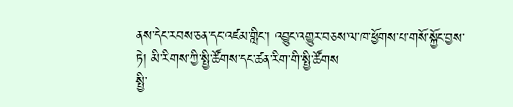ནས་དེང་རབས་ཅན་དང་འཛམ་གླིང་། འབྱུང་འགྱུར་བཅས་ལ་ཁ་ཕྱོགས་པ་གསོ་སྐྱོང་བྱས་ཏེ། མི་རིགས་ཀྱི་སྤྱི་ཚོགས་དང་ཚན་རིག་གི་སྤྱི་ཚོགས
སྤྱི་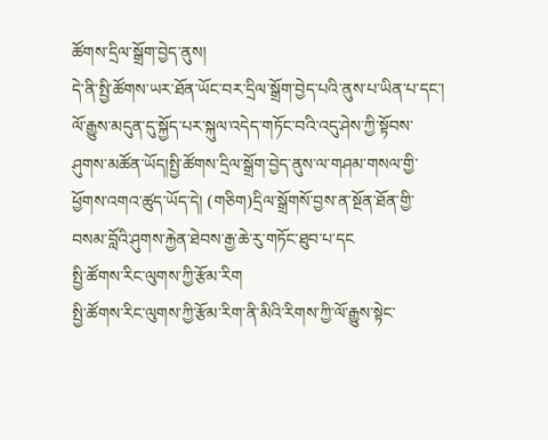ཚོགས་དྲིལ་སྒྲོག་བྱེད་ནུས།
དེ་ནི་སྤྱི་ཚོགས་ཡར་ཐོན་ཡོང་བར་དྲིལ་སྒྲོག་བྱེད་པའི་ནུས་པ་ཡིན་པ་དང་། ལོ་རྒྱུས་མདུན་དུ་སྐྱོད་པར་སྐུལ་འདེད་གཏོང་བའི་འདུ་ཤེས་ཀྱི་སྟོབས་ཤུགས་མཚོན་ཡོད།སྤྱི་ཚོགས་དྲིལ་སྒྲོག་བྱེད་ནུས་ལ་གཤམ་གསལ་གྱི་ཕྱོགས་འགའ་ཚུད་ཡོད་དེ། (གཅིག)དྲིལ་སྒྲོགསོ་བྱས་ན་སྔོན་ཐོན་གྱི་བསམ་བློའི་ཤུགས་རྐྱེན་ཐེབས་རྒྱ་ཆེ་རུ་གཏོང་ཐུབ་པ་དང
སྤྱི་ཚོགས་རིང་ལུགས་ཀྱི་རྩོམ་རིག
སྤྱི་ཚོགས་རིང་ལུགས་ཀྱི་རྩོམ་རིག་ནི་མིའི་རིགས་ཀྱི་ལོ་རྒྱུས་སྟེང་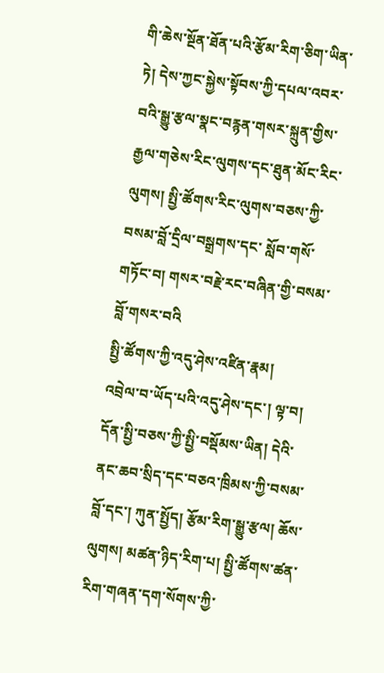གི་ཆེས་སྔོན་ཐོན་པའི་རྩོམ་རིག་ཅིག་ཡིན་ཏེ། དེས་ཀྱང་སྐྱེས་སྟོབས་ཀྱི་དཔལ་འབར་བའི་སྒྱུ་རྩལ་སྣང་བརྙན་གསར་སྐྲུན་གྱིས་རྒྱལ་གཅེས་རིང་ལུགས་དང་ཐུན་མོང་རིང་ལུགས། སྤྱི་ཚོགས་རིང་ལུགས་བཅས་ཀྱི་བསམ་བློ་དྲིལ་བསྒྲགས་དང་ སློབ་གསོ་གཏོང་བ། གསར་བརྗེ་རང་བཞིན་གྱི་བསམ་བློ་གསར་བའི
སྤྱི་ཚོགས་ཀྱི་འདུ་ཤེས་འཛིན་རྣམ།
འབྲེལ་བ་ཡོད་པའི་འདུ་ཤེས་དང་། ལྟ་བ། དོན་སྤྱི་བཅས་ཀྱི་སྤྱི་བསྡོམས་ཡིན། དེའི་ནང་ཆབ་སྲིད་དང་བཅའ་ཁྲིམས་ཀྱི་བསམ་བློ་དང་། ཀུན་སྤྱོད། རྩོམ་རིག་སྒྱུ་རྩལ། ཆོས་ལུགས། མཚན་ཉིད་རིག་པ། སྤྱི་ཚོགས་ཚན་རིག་གཞན་དག་སོགས་ཀྱི་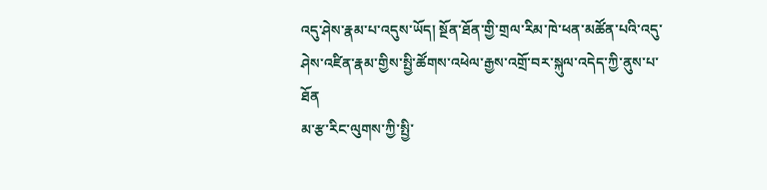འདུ་ཤེས་རྣམ་པ་འདུས་ཡོད། སྔོན་ཐོན་གྱི་གྲལ་རིམ་ཁེ་ཕན་མཚོན་པའི་འདུ་ཤེས་འཛིན་རྣམ་གྱིས་སྤྱི་ཚོགས་འཕེལ་རྒྱས་འགྲོ་བར་སྐུལ་འདེད་ཀྱི་ནུས་པ་ཐོན
མ་རྩ་རིང་ལུགས་ཀྱི་སྤྱི་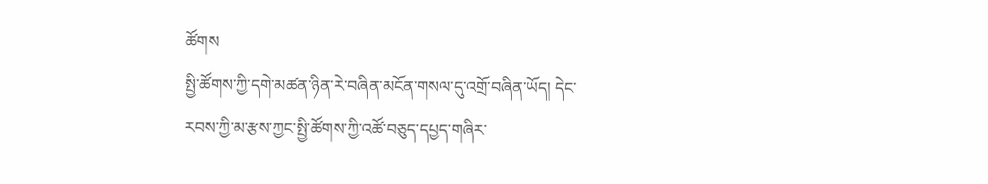ཚོགས
སྤྱི་ཚོགས་ཀྱི་དགེ་མཚན་ཉིན་རེ་བཞིན་མངོན་གསལ་དུ་འགྲོ་བཞིན་ཡོད། དེང་རབས་ཀྱི་མ་རྩས་ཀྱང་སྤྱི་ཚོགས་ཀྱི་འཚོ་བཅུད་དཔྱད་གཞིར་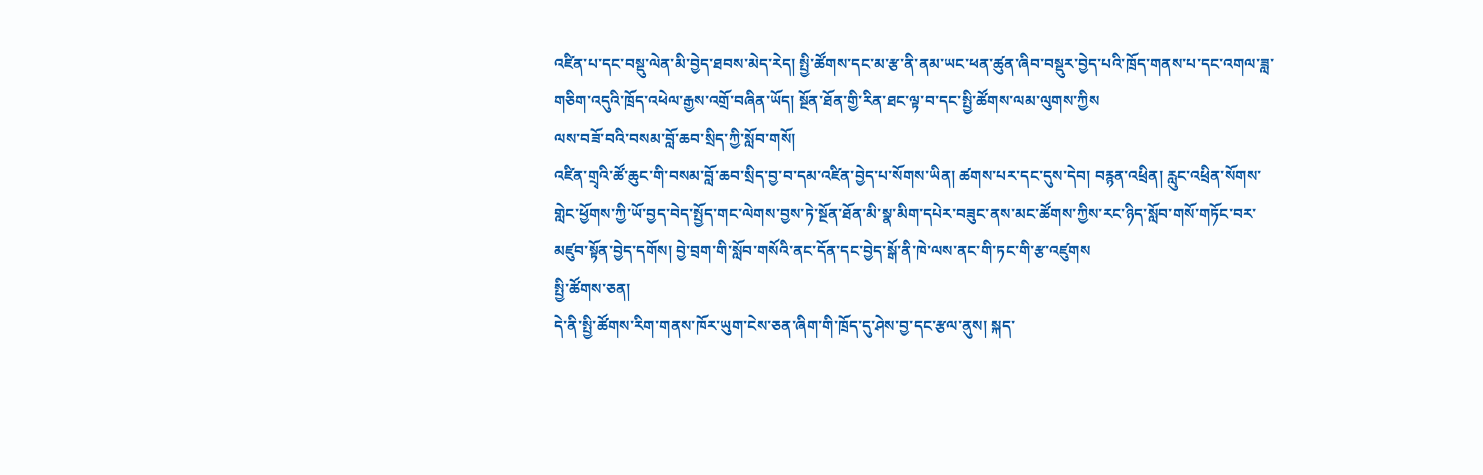འཛིན་པ་དང་བསྡུ་ལེན་མི་བྱེད་ཐབས་མེད་རེད། སྤྱི་ཚོགས་དང་མ་རྩ་ནི་ནམ་ཡང་ཕན་ཚུན་ཞིབ་བསྡུར་བྱེད་པའི་ཁྲོད་གནས་པ་དང་འགལ་ཟླ་གཅིག་འདུའི་ཁྲོད་འཕེལ་རྒྱས་འགྲོ་བཞིན་ཡོད། སྔོན་ཐོན་གྱི་རིན་ཐང་ལྟ་བ་དང་སྤྱི་ཚོགས་ལམ་ལུགས་ཀྱིས
ལས་བཟོ་བའི་བསམ་བློ་ཆབ་སྲིད་ཀྱི་སློབ་གསོ།
འཛིན་གྲྭའི་ཚོ་ཆུང་གི་བསམ་བློ་ཆབ་སྲིད་བྱ་བ་དམ་འཛིན་བྱེད་པ་སོགས་ཡིན། ཚགས་པར་དང་དུས་དེབ། བརྙན་འཕྲིན། རླུང་འཕྲིན་སོགས་གླེང་ཕྱོགས་ཀྱི་ཡོ་བྱད་བེད་སྤྱོད་གང་ལེགས་བྱས་ཏེ་སྔོན་ཐོན་མི་སྣ་མིག་དཔེར་བཟུང་ནས་མང་ཚོགས་ཀྱིས་རང་ཉིད་སློབ་གསོ་གཏོང་བར་མཛུབ་སྟོན་བྱེད་དགོས། བྱེ་བྲག་གི་སློབ་གསོའི་ནང་དོན་དང་བྱེད་སྒོ་ནི་ཁེ་ལས་ནང་གི་ཏང་གི་རྩ་འཛུགས
སྤྱི་ཚོགས་ཅན།
དེ་ནི་སྤྱི་ཚོགས་རིག་གནས་ཁོར་ཡུག་ངེས་ཅན་ཞིག་གི་ཁྲོད་དུ་ཤེས་བྱ་དང་རྩལ་ནུས། སྐད་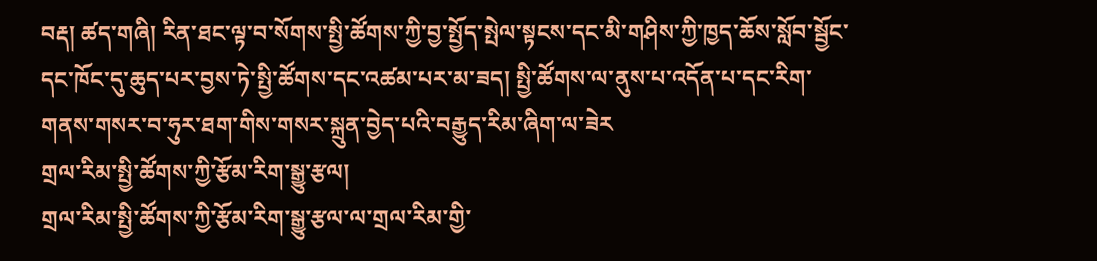བརྡ། ཚད་གཞི། རིན་ཐང་ལྟ་བ་སོགས་སྤྱི་ཚོགས་ཀྱི་བྱ་སྤྱོད་སྤེལ་སྟངས་དང་མི་གཤིས་ཀྱི་ཁྱད་ཆོས་སློབ་སྦྱོང་དང་ཁོང་དུ་ཆུད་པར་བྱས་ཏེ་སྤྱི་ཚོགས་དང་འཚམ་པར་མ་ཟད། སྤྱི་ཚོགས་ལ་ནུས་པ་འདོན་པ་དང་རིག་གནས་གསར་བ་ཧུར་ཐག་གིས་གསར་སྐྲུན་བྱེད་པའི་བརྒྱུད་རིམ་ཞིག་ལ་ཟེར
གྲལ་རིམ་སྤྱི་ཚོགས་ཀྱི་རྩོམ་རིག་སྒྱུ་རྩལ།
གྲལ་རིམ་སྤྱི་ཚོགས་ཀྱི་རྩོམ་རིག་སྒྱུ་རྩལ་ལ་གྲལ་རིམ་གྱི་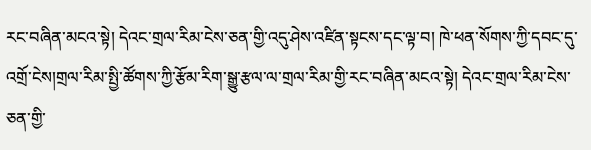རང་བཞིན་མངའ་སྟེ། དེའང་གྲལ་རིམ་ངེས་ཅན་གྱི་འདུ་ཤེས་འཛིན་སྟངས་དང་ལྟ་བ། ཁེ་ཕན་སོགས་ཀྱི་དབང་དུ་འགྲོ་ངེས།གྲལ་རིམ་སྤྱི་ཚོགས་ཀྱི་རྩོམ་རིག་སྒྱུ་རྩལ་ལ་གྲལ་རིམ་གྱི་རང་བཞིན་མངའ་སྟེ། དེའང་གྲལ་རིམ་ངེས་ཅན་གྱི་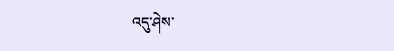འདུ་ཤེས་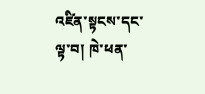འཛིན་སྟངས་དང་ལྟ་བ། ཁེ་ཕན་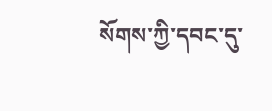སོགས་ཀྱི་དབང་དུ་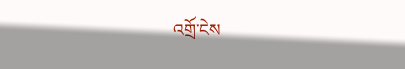འགྲོ་ངེས